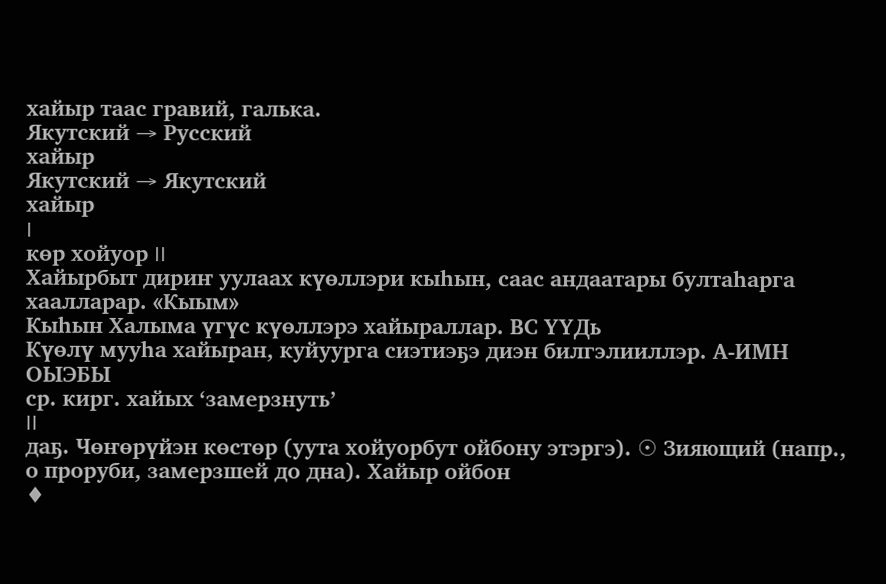хайыр таас гравий, галька.
Якутский → Русский
хайыр
Якутский → Якутский
хайыр
I
көр хойуор II
Хайырбыт дириҥ уулаах күөллэри кыһын, саас андаатары бултаһарга хаалларар. «Кыым»
Кыһын Халыма үгүс күөллэрэ хайыраллар. ВС ҮҮДь
Күөлү мууһа хайыран, куйуурга сиэтиэҕэ диэн билгэлииллэр. А-ИМН ОЫЭБЫ
ср. кирг. хайых ‘замерзнуть’
II
даҕ. Чөҥөрүйэн көстөр (уута хойуорбут ойбону этэргэ). ☉ Зияющий (напр., о проруби, замерзшей до дна). Хайыр ойбон
♦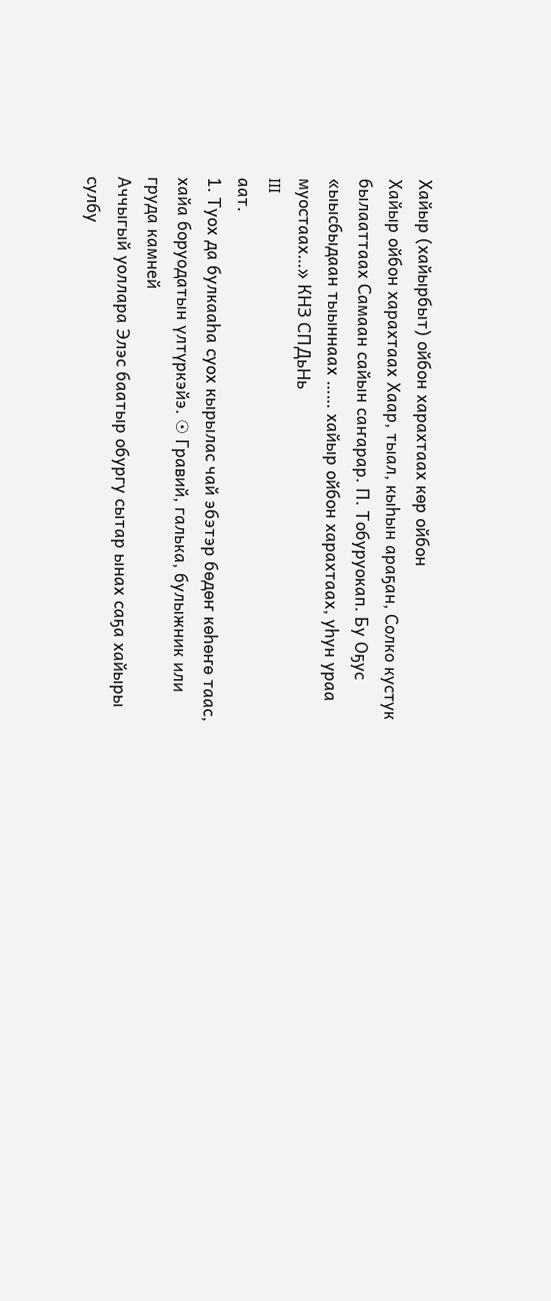Хайыр (хайырбыт) ойбон харахтаах көр ойбон
Хайыр ойбон харахтаах Хаар, тыал, кыһын араҕан, Солко кустук былааттаах Самаан сайын саҥарар. П. Тобуруокап. Бу Оҕус «ыысбыдаан тыыннаах …… хайыр ойбон харахтаах, уһун ураа муостаах…» КНЗ СПДьНь
III
аат.
1. Туох да булкааһа суох кырылас чай эбэтэр бөдөҥ көһөҥө таас, хайа боруодатын үлтүркэйэ. ☉ Гравий, галька, булыжник или груда камней
Аччыгый уоллара Элэс баатыр обургу сытар ынах саҕа хайыры сулбу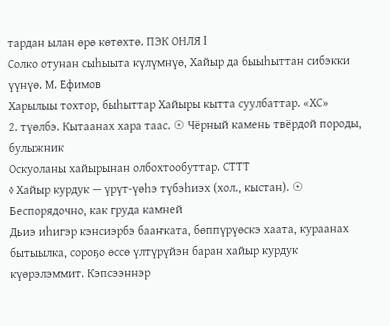тардан ылан өрө көтөхтө. ПЭК ОНЛЯ I
Солко отунан сыһыыта күлүмнүө, Хайыр да быыһыттан сибэкки үүнүө. М. Ефимов
Харылыы тохтор, быһыттар Хайыры кытта суулбаттар. «ХС»
2. түөлбэ. Кытаанах хара таас. ☉ Чёрный камень твёрдой породы, булыжник
Оскуоланы хайырынан олбохтообуттар. СТТТ
◊ Хайыр курдук — үрүт-үөһэ түбэһиэх (хол., кыстан). ☉ Беспорядочно, как груда камней
Дьиэ иһигэр кэнсиэрбэ бааҥката, бөппүрүөскэ хаата, кураанах бытыылка, сороҕо өссө үлтүрүйэн баран хайыр курдук күөрэлэммит. Кэпсээннэр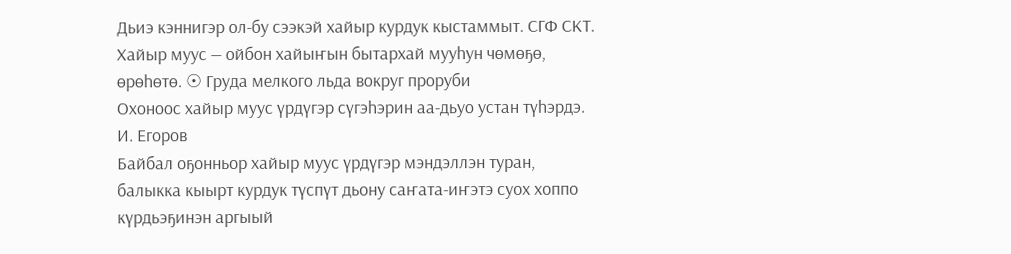Дьиэ кэннигэр ол-бу сээкэй хайыр курдук кыстаммыт. СГФ СКТ. Хайыр муус — ойбон хайыҥын бытархай мууһун чөмөҕө, өрөһөтө. ☉ Груда мелкого льда вокруг проруби
Охоноос хайыр муус үрдүгэр сүгэһэрин аа-дьуо устан түһэрдэ. И. Егоров
Байбал оҕонньор хайыр муус үрдүгэр мэндэллэн туран, балыкка кыырт курдук түспүт дьону саҥата-иҥэтэ суох хоппо күрдьэҕинэн аргыый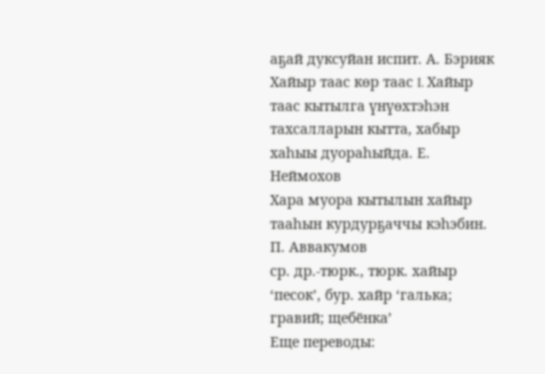аҕай дуксуйан испит. А. Бэрияк
Хайыр таас көр таас I. Хайыр таас кытылга үнүөхтэһэн тахсалларын кытта, хабыр хаһыы дуораһыйда. Е. Неймохов
Хара муора кытылын хайыр тааһын курдурҕаччы кэһэбин. П. Аввакумов
ср. др.-тюрк., тюрк. хайыр ‘песок’, бур. хайр ‘галька; гравий; щебёнка’
Еще переводы: